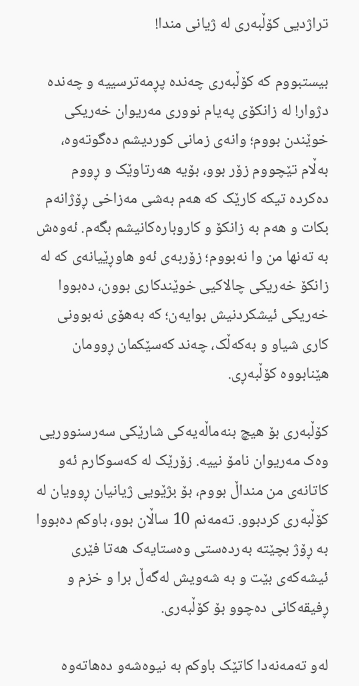تراژدیی کۆڵبەری لە ژیانی مندا!

بیستبووم کە کۆڵبەری چەندە پڕمەترسییە و چەندە دژوار! لە زانکۆی پەیام نووری مەریوان خەریکی خوێندن بووم؛ وانەی زمانی کوردیشم دەگوتەوە، بەڵام تێچووم زۆر بوو، بۆیە هەرتاوێک و ڕووم دەکردە تیکە کارێک کە هەم بەشی مەزاخی ڕۆژانەم بکات و هەم بە زانکۆ و کاروبارەکانیشم بگەم. ئەوەش بە تەنها من وا نەبووم؛ زۆربەی ئەو هاوڕێیانەی کە لە زانکۆ خەریکی چالاکیی خوێندکاری بوون، دەبووا خەریکی ئیشکردنیش بوایەن؛ کە بەهۆی نەبوونی کاری شیاو و بەکەڵک، چەند کەسێکمان ڕوومان هێنابووە کۆڵبەڕی.

کۆڵبەری بۆ هیچ بنەماڵەیەکی شارێکی سەرسنووریی وەک مەریوان نامۆ نییە. زۆرێک لە کەسوکارم ئەو کاتانەی من منداڵ بووم، بۆ بژێویی ژیانیان ڕوویان لە کۆڵبەری کردبوو. تەمەنم 10 ساڵان بوو، باوکم دەبووا بە ڕۆژ بچێتە بەردەستی وەستایەک هەتا فێری ئیشەکەی بێت و بە شەویش لەگەڵ برا و خزم و ڕفیقەکانی دەچوو بۆ کۆڵبەری.

لەو تەمەنەدا کاتێک باوکم بە نیوەشەو دەهاتەوە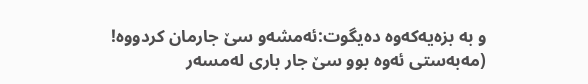و بە بزەیەکەوە دەیگوت:ئەمشەو سێ جارمان کردووە! (مەبەستی ئەوە بوو سێ جار باری لەمسەر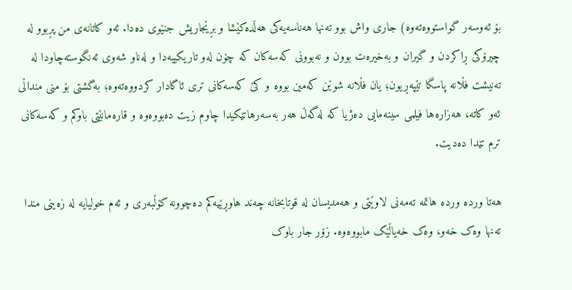بۆ ئەوسەر گواستووەتەوە) جاری واش بوو تەنها هەناسەیەکی هەڵدەکێشا و بڕێجاریش جنێوی دەدا. ئەو کاتانەی من پڕبوو لە چیرۆکی ڕاکردن و گیران و بەخیرەت بوون و نەبوونی کەسەکان کە چۆن لەو تاریکییەدا و لەناو شەوی ئەنگوستەچاودا لە تەنیشت فڵانە پاسگا تێپەڕیون؛ یان فڵانە شوێن کەمین بووە و کێ کەسەکانی تری ئاگادار کردووەتەوە؛ بەگشتی بۆ منی منداڵی ئەو کاتە، هەزارەها فیلمی سینەمایی دەژیا کە لەگەڵ هەر بەسەرهاتێکیدا چاوم زیت دەبووەوە و قارەمانێتی باوکم و کەسەکانی ترم تێدا دەدیت.

هەتا وردە وردە هاتمە تەمەنی لاوێتی و هەمدیسان لە قوتابخانە چەند هاوڕێیەکم دەچوونە کۆڵبەری و ئەم خولیایە لە زەینی مندا تەنها وەک خەو، وەک خەیاڵێک مابووەوە. زۆر جار باوک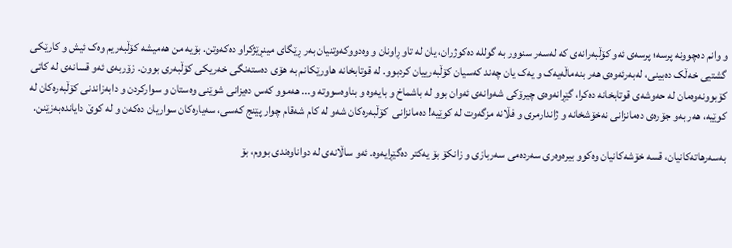و وانم دەچوونە پرسە؛ پرسەی ئەو کۆڵبەرانەی کە لەسەر سنوور بە گوللە دەکوژران، یان لە تاو ڕاونان و وەدووکەوتنیان بەر ڕێگای مینڕێژکراو دەکەوتن. بۆیە من هەمیشە کۆڵبەریم وەک ئیش و کارێکی گشتیی خەڵک دەبینی، لەبەرئەوەی هەر بنەماڵەیەک و یەک یان چەند کەسیان کۆڵبەرییان کردبوو. لە قوتابخانە هاورێکانم بە هۆی دەستەنگی خەریکی کۆڵبەری بوون. زۆربەی ئەو قسانەی لە کاتی کۆبوونەوەمان لە حەوشەی قوتابخانە دەکرا، گێڕانەوەی چیرۆکی شەوانەی ئەوان بوو لە باشماخ و بایەوە و بناوەسووتە و... هەموو کەس دەیزانی شوێنی وەستان و سوارکردن و دابەزاندنی کۆڵبەرەکان لە کوێیە، هەر بەو جۆرەی دەمانزانی نەخۆشخانە و ژاندارمری و فڵانە مزگەوت لە کوێیە! دەمانزانی  کۆڵبەرەکان شەو لە کام شەقام چوار پێنج کەسی، سەیارەکان سواریان دەکەن و لە کوێ دایاندەبەزێنن.

بەسەرهاتەکانیان، قسە خۆشەکانیان وەکوو بیرەوەری سەردەمی سەربازی و زانکۆ بۆ یەکتر دەگێڕایەوە. ئەو ساڵانەی لە دواناوەندی بووم، بۆ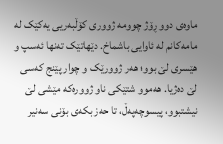ماوەی دوو ڕۆژ چوومە ژووری کۆڵبەریی یەکێک لە مامەکانم لە ئاوایی باشماخ. دێهاتێک تەنها ئەسپ و هێسری لێ بوو؛ هەر ژوورێک و چوار پێنج کەسی لێ دەژیا. هەموو شتێکی ناو ژوورەکە مێشی لێ نیشتبوو، پیسوچەپەڵ، تا حەز بکەی بۆنی سەنیر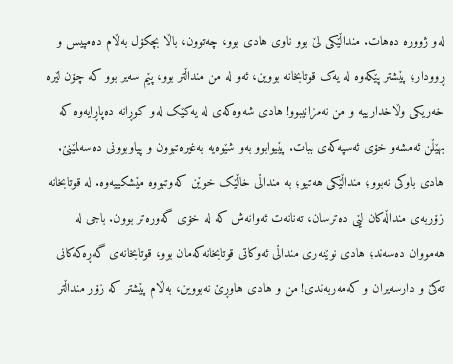لەو ژوورە دەهات. منداڵێکی لێ بوو ناوی هادی بوو، چەتوون، باڵا بچکۆل بەڵام دەمپیس و ڕوودار؛ پێشتر پێکەوە لە یەک قوتابخانە بووین، ئەو لە من منداڵتر بوو، پێم سەیر بوو کە چۆن لێرە خەریکی وڵاخدارییە و من نەمزانیبوو! هادی شەوەکەی لە یەکێک لەو کوڕانە دەپاڕایەوە کە بهێڵن ئەمشەو خۆی ئەسپەکەی ببات. پێیوابوو بەو شێوەیە بەغیرەتبوون و پیاوبوونی دەسەلمێنێ. هادی باوکی نەبوو؛ منداڵێکی هەتیو؛ بە منداڵی خاڵێک خوێن کەوتبووە مێشکییەوە. لە قوتابخانە زۆربەی منداڵەکان لێی دەترسان، تەنانەت ئەوانەش کە لە خۆی گەورەتر بوون. باجی لە هەمووان دەسەند؛ هادی نوێنەری منداڵی ئەوکاتی قوتابخانەکەمان بوو، قوتابخانەی گەڕەکەکانی تەکێ و دارسەیران و کەمەربەندی! من و هادی هاوڕێ نەبووین، بەڵام پێشتر کە زۆر منداڵتر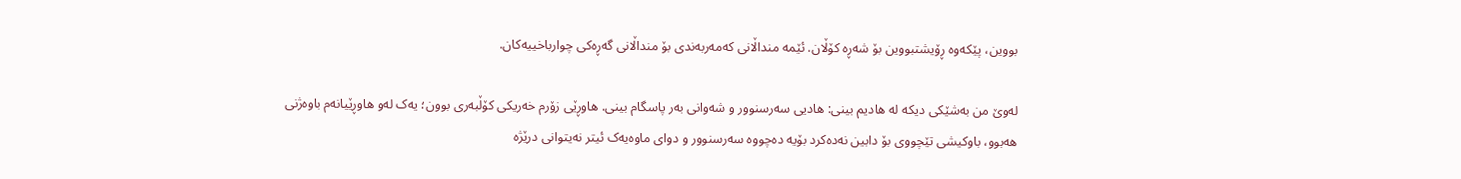بووین، پێکەوە ڕۆیشتبووین بۆ شەڕە کۆڵان. ئێمە منداڵانی کەمەربەندی بۆ منداڵانی گەڕەکی چوارباخییەکان.

لەوێ من بەشێکی دیکە لە هادیم بینی: هادیی سەرسنوور و شەوانی بەر پاسگام بینی. هاوڕێی زۆرم خەریکی کۆڵبەری بوون؛ یەک لەو هاوڕێیانەم باوەژنی هەبوو، باوکیشی تێچووی بۆ دابین نەدەکرد بۆیە دەچووە سەرسنوور و دوای ماوەیەک ئیتر نەیتوانی درێژە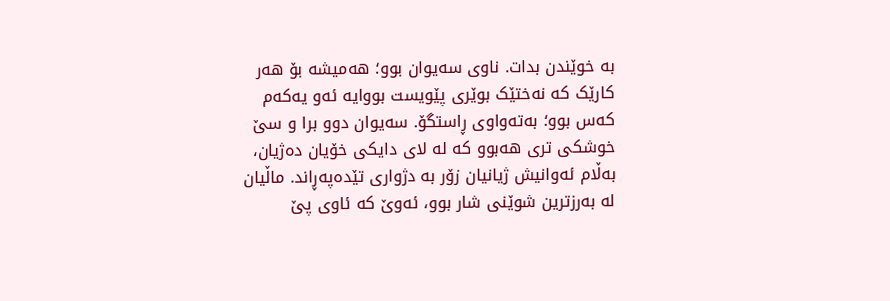بە خوێندن بدات. ناوی سەیوان بوو؛ هەمیشە بۆ هەر کارێک کە نەختێک بوێری پێویست بووایە ئەو یەکەم کەس بوو؛ بەتەواوی ڕاستگۆ. سەیوان دوو برا و سێ خوشکی تری هەبوو کە لە لای دایکی خۆیان دەژیان، بەڵام ئەوانیش ژیانیان زۆر بە دژواری تێدەپەڕاند. ماڵیان لە بەرزترین شوێنی شار بوو، ئەوێ کە ئاوی پێ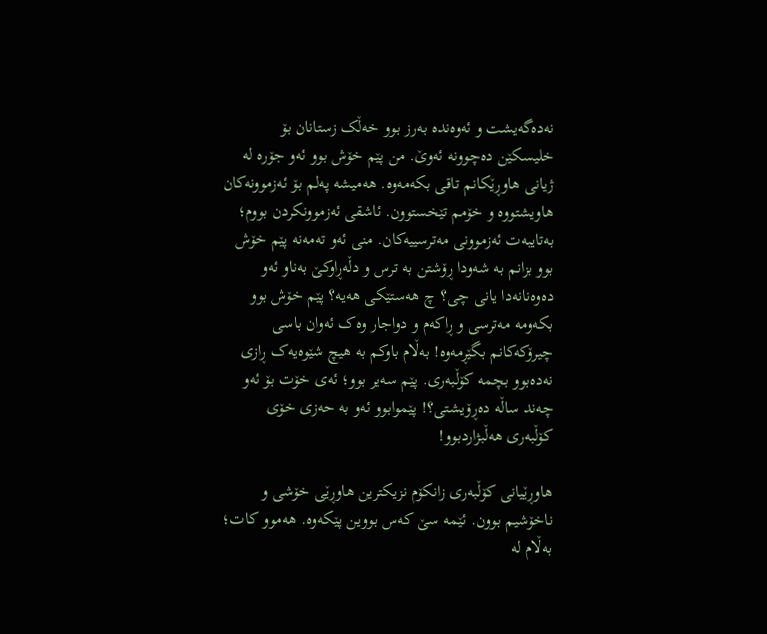نەدەگەیشت و ئەوەندە بەرز بوو خەڵک زستانان بۆ خلیسکێن دەچوونە ئەوێ. من پێم خۆش بوو ئەو جۆرە لە ژیانی هاوڕێکانم تاقی بکەمەوە. هەمیشە پەلم بۆ ئەزموونەکان هاویشتووە و خۆمم تێخستوون. ئاشقی ئەزموونکردن بووم؛ بەتایبەت ئەزموونی مەترسییەکان. منی ئەو تەمەنە پێم خۆش بوو بزانم بە شەودا ڕۆشتن بە ترس و دڵەڕاوکێ بەناو ئەو دەوەنانەدا یانی چی؟ چ هەستێکی هەیە؟ پێم خۆش بوو بکەومە مەترسی و ڕاکەم و دواجار وەک ئەوان باسی چیرۆکەکانم بگێڕمەوە! بەڵام باوکم بە هیچ شێوەیەک ڕازی نەدەبوو بچمە کۆڵبەری. پێم سەیر بوو؛ ئەی خۆت بۆ ئەو چەند ساڵە دەڕۆیشتی؟! پێموابوو ئەو بە حەزی خۆی کۆڵبەری هەڵبژاردبوو!

هاوڕێیانی کۆڵبەری زانکۆم نزیکترین هاوڕێی خۆشی و ناخۆشیم بوون. ئێمە سێ کەس بووین پێکەوە. هەموو کات؛ بەڵام لە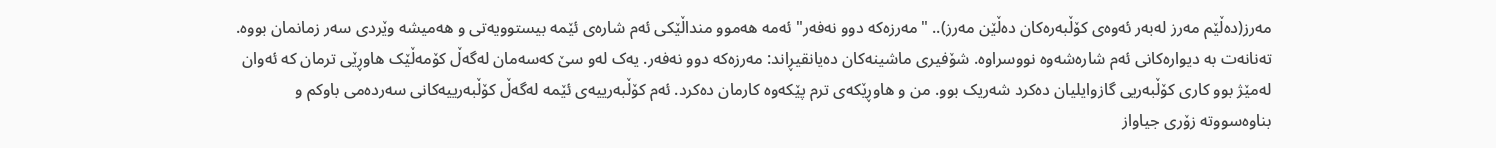مەرز(دەڵێم مەرز لەبەر ئەوەی کۆڵبەرەکان دەڵێن مەرز).. "مەرزەکە دوو نەفەر" ئەمە هەموو منداڵێکی ئەم شارەی ئێمە بیستوویەتی و هەمیشە وێردی سەر زمانمان بووە. تەنانەت بە دیوارەکانی ئەم شارەشەوە نووسراوە. شۆفیری ماشینەکان دەیانقیڕاند: مەرزەکە دوو نەفەر. یەک لەو سێ کەسەمان لەگەڵ کۆمەڵێک هاوڕێی ترمان کە ئەوان لەمێژ بوو کاری کۆڵبەریی گازوایلیان دەکرد شەریک بوو. من و هاوڕێکەی ترم پێکەوە کارمان دەکرد. ئەم کۆڵبەرییەی ئێمە لەگەڵ کۆڵبەرییەکانی سەردەمی باوکم و بناوەسووتە زۆری جیاواز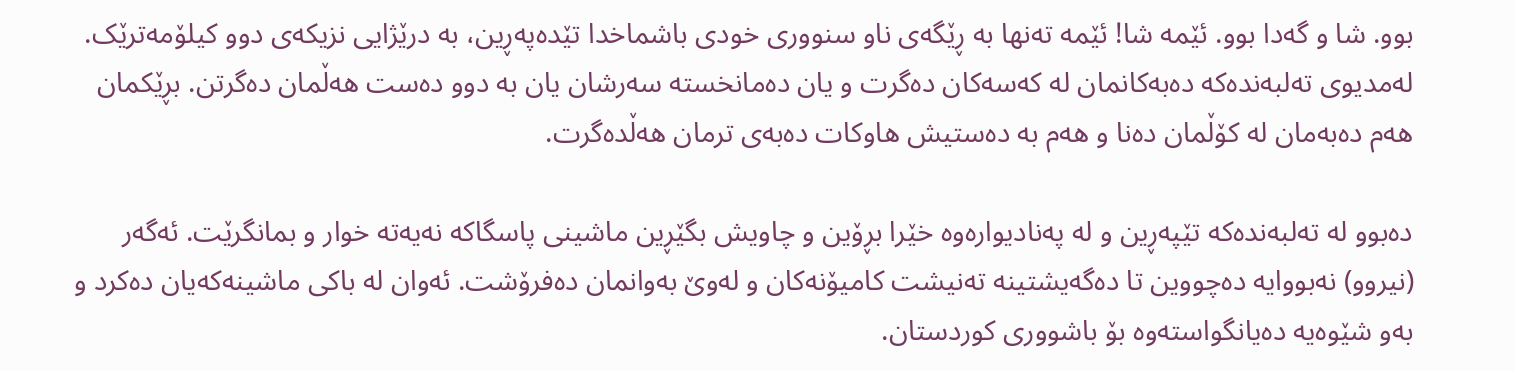بوو. شا و گەدا بوو. ئێمە شا! ئێمە تەنها بە ڕێگەی ناو سنووری خودی باشماخدا تێدەپەڕین، بە درێژایی نزیکەی دوو کیلۆمەترێک. لەمدیوی تەلبەندەکە دەبەکانمان لە کەسەکان دەگرت و یان دەمانخستە سەرشان یان بە دوو دەست هەڵمان دەگرتن. بڕێکمان هەم دەبەمان لە کۆڵمان دەنا و هەم بە دەستیش هاوکات دەبەی ترمان هەڵدەگرت.

دەبوو لە تەلبەندەکە تێپەڕین و لە پەنادیوارەوە خێرا بڕۆین و چاویش بگێڕین ماشینی پاسگاکە نەیەتە خوار و بمانگرێت. ئەگەر (نیروو) نەبووایە دەچووین تا دەگەیشتینە تەنیشت کامیۆنەکان و لەوێ بەوانمان دەفرۆشت. ئەوان لە باکی ماشینەکەیان دەکرد و بەو شێوەیە دەیانگواستەوە بۆ باشووری کوردستان.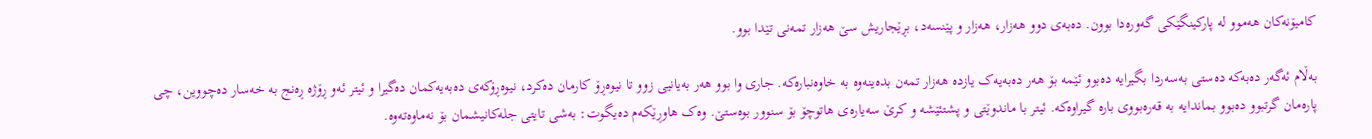کامیۆنەکان هەموو لە پارکینگێکی گەورەدا بوون. دەبەی دوو هەزار، هەزار و پێنسەد، بڕێجاریش سێ هەزار تمەنی تێدا بوو.

بەڵام ئەگەر دەبەکە دەستی بەسەردا بگیرایە دەبوو ئێمە بۆ هەر دەبەیەک یازدە هەزار تمەن بدەینەوە بە خاوەنبارەکە. جاری وا بوو هەر بەیانیی زوو تا نیوەڕۆ کارمان دەکرد، نیوەڕۆکەی دەبەیەکمان دەگیرا و ئیتر ئەو ڕۆژە ڕەنج بە خەسار دەچووین، چی پارەمان گرتبوو دەبوو بماندایە بە قەرەبووی بارە گیراوەکە. ئیتر با ماندوێتی و پشتئێشە و کرێ سەیارەی هاتوچۆ بۆ سنوور بوەستێ. وەک هاوڕێکەم دەیگوت: بەشی تایتی جلەکانیشمان بۆ نەماوەتەوە.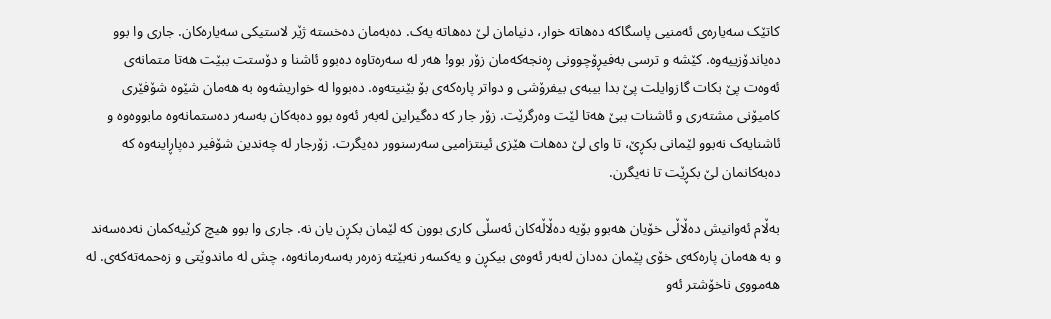کاتێک سەیارەی ئەمنیی پاسگاکە دەهاتە خوار، دنیامان لێ دەهاتە یەک. دەبەمان دەخستە ژێر لاستیکی سەیارەکان. جاری وا بوو دەیاندۆزییەوە. کێشە و ترسی بەفیڕۆچوونی ڕەنجەکەمان زۆر بوو! هەر لە سەرەتاوە دەبوو ئاشنا و دۆستت ببێت هەتا متمانەی ئەوەت پێ بکات گازوایلت پێ بدا بیبەی بیفرۆشی و دواتر پارەکەی بۆ بێنیتەوە. دەبووا لە خواریشەوە بە هەمان شێوە شۆفێری کامیۆنی مشتەری و ئاشنات ببێ هەتا لێت وەرگرێت. زۆر جار کە دەگیراین لەبەر ئەوە بوو دەبەکان بەسەر دەستمانەوە مابووەوە و ئاشنایەک نەبوو لێمانی بکڕێ، تا وای لێ دەهات هێزی ئینتزامیی سەرسنوور دەیگرت. زۆرجار لە چەندین شۆفیر دەپاڕاینەوە کە دەبەکانمان لێ بکڕێت تا نەیگرن.

بەڵام ئەوانیش دەڵاڵی خۆیان هەبوو بۆیە دەڵاڵەکان ئەسڵی کاری بوون کە لێمان بکڕن یان نە. جاری وا بوو هیچ کرێیەکمان نەدەسەند و بە هەمان پارەکەی خۆی پێمان دەدان لەبەر ئەوەی بیکڕن و یەکسەر نەبێتە زەرەر بەسەرمانەوە، چش لە ماندوێتی و زەحمەتەکەی. لە هەمووی ناخۆشتر ئەو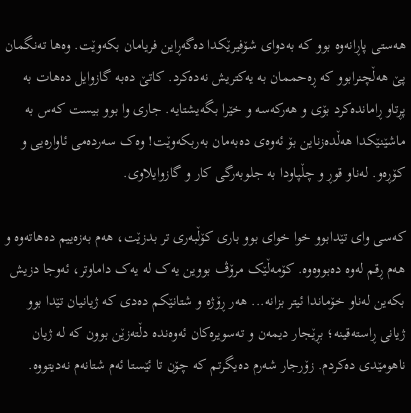هەستی پاڕانەوە بوو کە بەدوای شۆفیرێکدا دەگەڕاین فریامان بکەوێت. وەها تەنگمان پێ هەڵچنرابوو کە ڕەحممان بە یەکتریش نەدەکرد. کاتێ دەبە گازوایل دەهات بە پڕتاو ڕاماندەکرد بۆی و هەرکەسە و خێرا بگەیشتایە. جاری وا بوو بیست کەس بە ماشێنێکدا هەڵدەزناین بۆ ئەوەی دەبەمان بەربکەوێت! وەک سەردەمی ئاوارەیی و کۆڕەو. لەناو قوڕ و چڵپاودا بە جلوبەرگی کار و گازوایلاوی.

کەسی وای تێدابوو خوا خوای بوو باری کۆڵبەری تر بدزێت، هەم بەزەییم دەهاتەوە و هەم ڕقم لەوە دەبووەوە. کۆمەڵێک مرۆڤ بووین یەک لە یەک داماوتر، ئەوجا دزیش بکەین لەناو خۆماندا ئیتر بزانە... هەر ڕۆژە و شتانێکم دەدی کە ژیانیان تێدا بوو ژیانی ڕاستەقینە؛ بڕێجار دیمەن و تەسویرەکان ئەوەندە دڵتەزێن بوون کە لە ژیان ناهومێدی دەکردم. زۆرجار شەرم دەیگرتم کە چۆن تا ئێستا ئەم شتانەم نەدیتووە.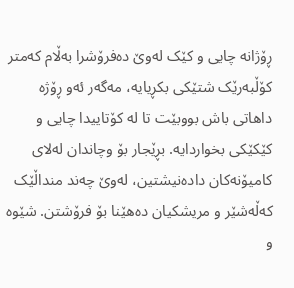ڕۆژانە چایی و کێک لەوێ دەفرۆشرا بەڵام کەمتر کۆڵبەرێک شتێکی بکڕیایە، مەگەر ئەو ڕۆژە داهاتی باش بووبێت تا لە کۆتاییدا چایی و کێکێکی بخواردایە. بڕێجار بۆ وچاندان لەلای کامیۆنەکان دادەنیشتین، لەوێ چەند منداڵێک کەڵەشێر و مریشکیان دەهێنا بۆ فرۆشتن. شێوە و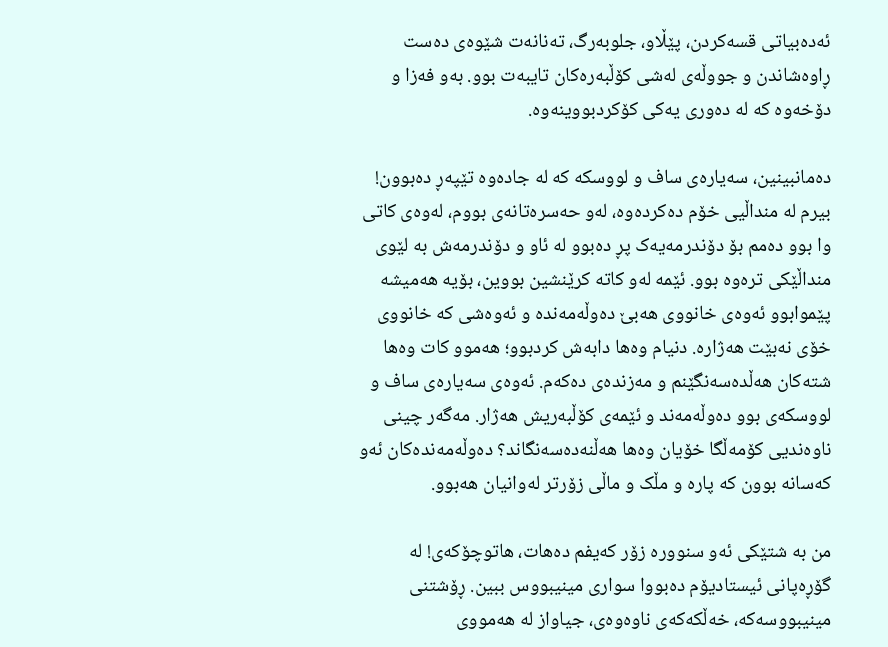ئەدەبیاتی قسەکردن، پێڵاو، جلوبەرگ، تەنانەت شێوەی دەست ڕاوەشاندن و جووڵەی لەشی کۆڵبەرەکان تایبەت بوو. بەو فەزا و دۆخەوە کە لە دەوری یەکی کۆکردبووینەوە.

دەمانبینین، سەیارەی ساف و لووسکە کە لە جادەوە تێپەڕ دەبوون! بیرم لە منداڵیی خۆم دەکردەوە، لەو حەسرەتانەی بووم، لەوەی کاتی وا بوو دەمم بۆ دۆندرمەیەک پڕ دەبوو لە ئاو و دۆندرمەش بە لێوی منداڵێکی ترەوە بوو. ئێمە لەو کاتە کرێنشین بووین، بۆیە هەمیشە پێموابوو ئەوەی خانووی هەبێ دەوڵەمەندە و ئەوەشی کە خانووی خۆی نەبێت هەژارە. دنیام وەها دابەش کردبوو؛ هەموو کات وەها شتەکان هەڵدەسەنگێنم و مەزندەی دەکەم. ئەوەی سەیارەی ساف و لووسکەی بوو دەوڵەمەند و ئێمەی کۆڵبەریش هەژار. مەگەر چینی ناوەندیی کۆمەڵگا خۆیان وەها هەڵنەدەسەنگاند؟ دەوڵەمەندەکان ئەو کەسانە بوون کە پارە و مڵک و ماڵی زۆرتر لەوانیان هەبوو.

من بە شتێکی ئەو سنوورە زۆر کەیفم دەهات، هاتوچۆکەی! لە گۆڕەپانی ئیستادیۆم دەبووا سواری مینیبووس ببین. ڕۆشتنی مینیبووسەکە، خەڵکەکەی ناوەوەی، جیاواز لە هەمووی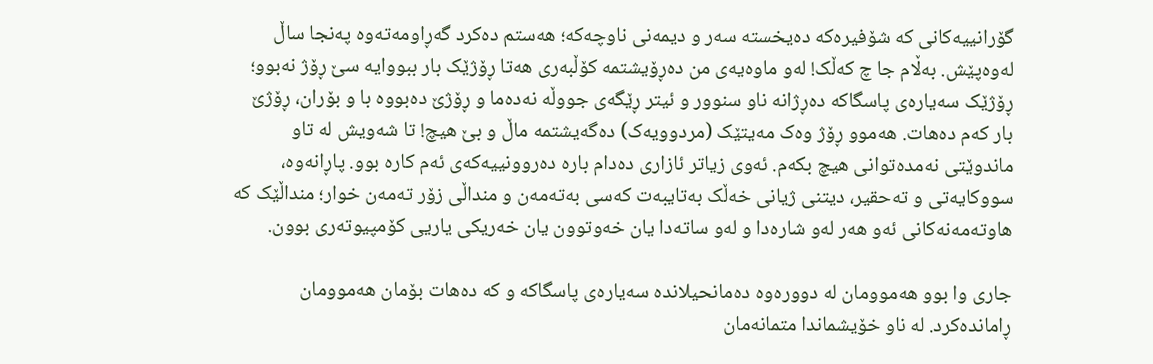گۆرانییەکانی کە شۆفیرەکە دەیخستە سەر و دیمەنی ناوچەکە؛ هەستم دەکرد گەڕاومەتەوە پەنجا ساڵ لەوەپێش. بەڵام جا چ کەڵک! لەو ماوەیەی من دەڕۆیشتمە کۆڵبەری هەتا ڕۆژێک بار ببووایە سێ ڕۆژ نەبوو؛ ڕۆژێک سەیارەی پاسگاکە دەڕژانە ناو سنوور و ئیتر ڕێگەی جووڵە نەدەما و ڕۆژێ دەبووە با و بۆران، ڕۆژێ بار کەم دەهات. هەموو ڕۆژ وەک مەیتێک (مردوویەک) دەگەیشتمە ماڵ و بێ هیچ! تا شەویش لە تاو ماندوێتی نەمدەتوانی هیچ بکەم. ئەوی زیاتر ئازاری دەدام بارە دەروونییەکەی ئەم کارە بوو. پاڕانەوە، سووکایەتی و تەحقیر، دیتنی ژیانی خەڵک بەتایبەت کەسی بەتەمەن و منداڵی زۆر تەمەن خوار؛ منداڵێک کە هاوتەمەنەکانی ئەو هەر لەو شارەدا و لەو ساتەدا یان خەوتوون یان خەریکی یاریی کۆمپیوتەری بوون.

جاری وا بوو هەموومان لە دوورەوە دەمانحیلاندە سەیارەی پاسگاکە و کە دەهات بۆمان هەموومان ڕاماندەکرد. لە ناو خۆیشماندا متمانەمان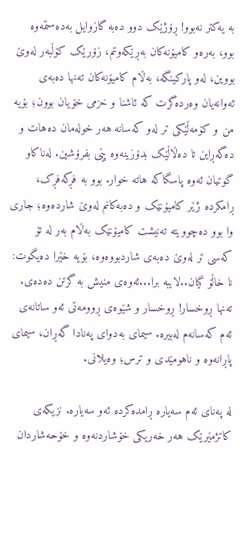بە یەکتر نەبوو! ڕۆژێک دوو دەبە گازوایل بەدەستمەوە بوو، بەرەو کامیۆنەکان بەڕێکەوتم، زۆرێک کۆڵبەر لەوێ بووین، لەو پارکینگە، بەڵام کامیۆنەکان تەنها دەبەی ئەوانەیان وەردەگرت کە ئاشنا و خزمی خۆیان بوون؛ بۆیە من و کۆمەڵێکی تر لەو کەسانە هەر خولەمان دەهات و دەگەڕاین تا دەڵاڵێک بدۆزینەوە پێی بفرۆشین. لەناکاو گوتیان ئەوە پاسگاکە هاتە خوار. بوو بە فڕکەفڕک، ڕامکردە ژێر کامیۆنێک و دەبەکانم لەوێ شاردەوە؛ جاری وا بوو دەچوویتە تەنیشت کامیۆنێک بەڵام بەر لە تۆ کەسی تر لەوێ دەبەی شاردبووەوە، بۆیە خێرا دەیگوت: نا خاڵۆ گیان..لایبە برا...ئەوەی منیش بە گرتن دەدەی. تەنها ڕوخسار! ڕوخسار و شێوەی ڕوومەتی ئەو ساتانەی ئەم کەسانەم لەبیرە. سیمای بەدوای پەنادا گەڕان، سیمای پاڕانەوە و ناهومێدی و ترس؛ وەیلانی.

لە پەنای ئەم سەیارە ڕامدەکردە ئەو سەیارە. نزیکەی کاتژمێرێک هەر خەریکی خۆشاردنەوە و خۆحەشاردان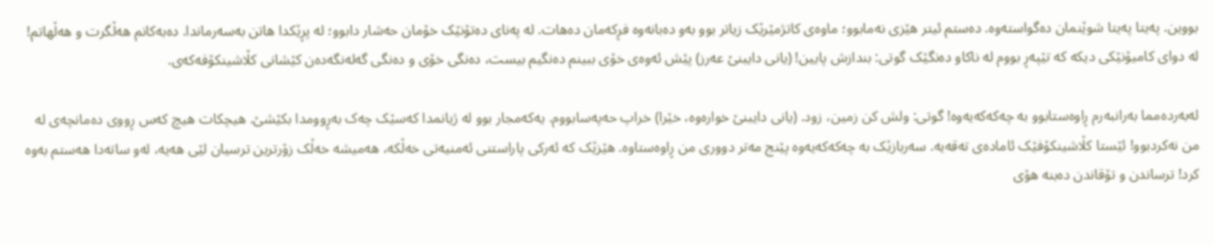بووین. پەیتا پەیتا شوێنمان دەگواستەوە. دەستم ئیتر هێزی نەمابوو؛ ماوەی کاتژمێرێک زیاتر بوو بەو دەبانەوە فڕکەمان دەهات. لە پەنای دەتۆنێک خۆمان حەشار دابوو؛ لە پڕێکدا هاتن بەسەرماندا. دەبەکانم هەڵگرت و هەڵهاتم! لە دوای کامیۆنێکی دیکە کە تێپەڕ بووم لە ناکاو دەنگێک گوتی: بندازش پایین! (یانی دایبنێ عەرز) پێش ئەوەی خۆی ببینم دەنگیم بیست، دەنگی خۆی و دەنگی گەلەنگەدەن کێشانی کڵاشینکۆفەکەی.

لەبەردەمما بەرانبەرم ڕاوەستابوو بە چەکەکەیەوە! گوتی: ولش کن زمین، زود. (یانی دایبنێ خوارەوە، خێرا) خراپ حەپەسابووم. یەکەمجار بوو لە ژیانمدا کەسێک چەک بەڕوومدا بکێشێ. هیچکات هیچ کەس ڕووی دەمانچەی لە من نەکردبوو! ئێستا کڵاشینکۆفێک ئامادەی تەقەیە. سەربازێک بە چەکەکەیەوە پێنج مەتر دووری من ڕاوەستاوە. هێزێک کە ئەرکی پاراستنی ئەمنیەتی خەڵکە، هەمیشە خەڵک زۆرترین ترسیان لێی هەیە، لەو ساتەدا هەستم بەوە کرد! ترساندن و تۆقاندن دەبنە هۆی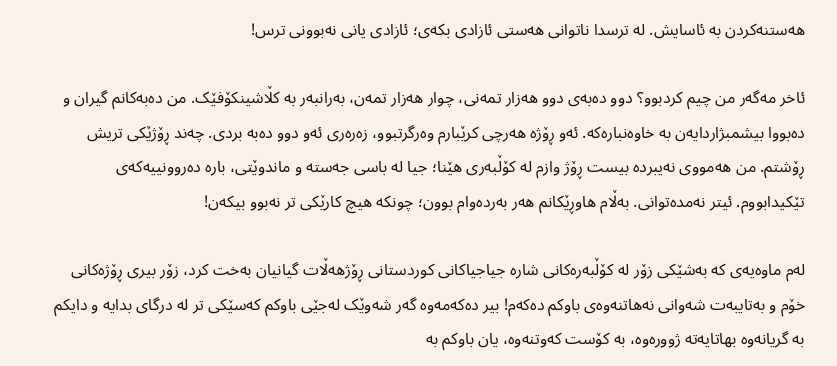هەستنەکردن بە ئاسایش. لە ترسدا ناتوانی هەستی ئازادی بکەی؛ ئازادی یانی نەبوونی ترس!

ئاخر مەگەر من چیم کردبوو؟ دوو دەبەی دوو هەزار تمەنی، چوار هەزار تمەن، بەرانبەر بە کڵاشینکۆفێک. من دەبەکانم گیران و دەبووا بیشمبژاردایەن بە خاوەنبارەکە. ئەو ڕۆژە هەرچی کرێبارم وەرگرتبوو، زەرەری ئەو دوو دەبە بردی. چەند ڕۆژێکی تریش ڕۆشتم. من هەمووی نەیبردە بیست ڕۆژ وازم لە کۆڵبەری هێنا؛ جیا لە باسی جەستە و ماندوێتی، بارە دەروونییەکەی تێکیدابووم. ئیتر نەمدەتوانی. بەڵام هاوڕێکانم هەر بەردەوام بوون؛ چونکە هیچ کارێکی تر نەبوو بیکەن!

لەم ماوەیەی کە بەشێکی زۆر لە کۆڵبەرەکانی شارە جیاجیاکانی کوردستانی ڕۆژهەڵات گیانیان بەخت کرد، زۆر بیری ڕۆژەکانی خۆم و بەتایبەت شەوانی نەهاتنەوەی باوکم دەکەم! بیر دەکەمەوە گەر شەوێک لەجێی باوکم کەسێکی تر لە درگای بدایە و دایکم بە گریانەوە بهاتایەتە ژوورەوە، بە کۆست کەوتنەوە، یان باوکم بە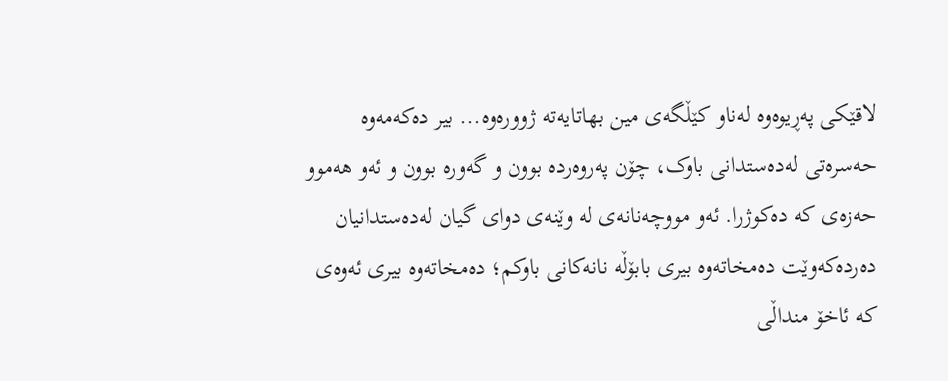لاقێکی پەڕیوەوە لەناو کێڵگەی مین بهاتایەتە ژوورەوە... بیر دەکەمەوە حەسرەتی لەدەستدانی باوک، چۆن پەروەردە بوون و گەورە بوون و ئەو هەموو حەزەی کە دەکوژرا. ئەو مووچەنانەی لە وێنەی دوای گیان لەدەستدانیان دەردەکەوێت دەمخاتەوە بیری بابۆڵە نانەکانی باوکم؛ دەمخاتەوە بیری ئەوەی کە ئاخۆ منداڵی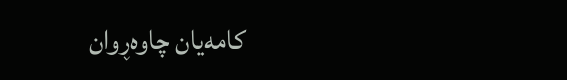کامەیان چاوەڕوان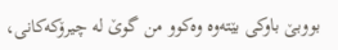بووبێ باوکی بێتەوە وەکوو من گوێ لە چیرۆکەکانی،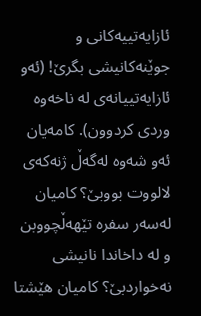ئازایەتییەکانی و جوێنەکانیشی بگرێ! (ئەو ئازایەتییانەی لە ناخەوە وردی کردوون). کامەیان ئەو شەوە لەگەڵ ژنەکەی لالووت بووبێ؟ کامیان لەسەر سفرە تێهەڵچووبن و لە داخاندا نانیشی نەخواردبێ؟ کامیان هێشتا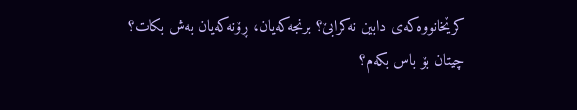کرێخانووەکەی دابین نەکرابێ؟ برنجەکەیان، ڕۆنەکەیان بەش بکات؟
چیتان بۆ باس بکەم؟